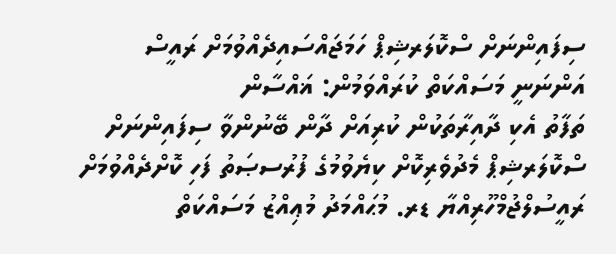ސިފައިންނަށް ސްކޮލަރޝިޕް ހަމަޖައްސައިދެއްވުމަށް ރައީސް އަންނަނީ މަސައްކަތް ކުރައްވަމުން: ޣައްސާން
ތަފާތު އެކި ދާއިރާތަކުން ކުރިއަށް ދާން ބޭނުންވާ ސިފައިންނަށް ސްކޮލަރޝިޕް މެދުވެރިކޮށް ކިޔެވުމުގެ ފުރުސޞަތު ފަހި ކޮށްދެއްވުމަށް ރައީސުލްޖުމްހޫރިއްޔާ ޑރ. މުޙައްމަދު މުޢިއްޒު މަސައްކަތް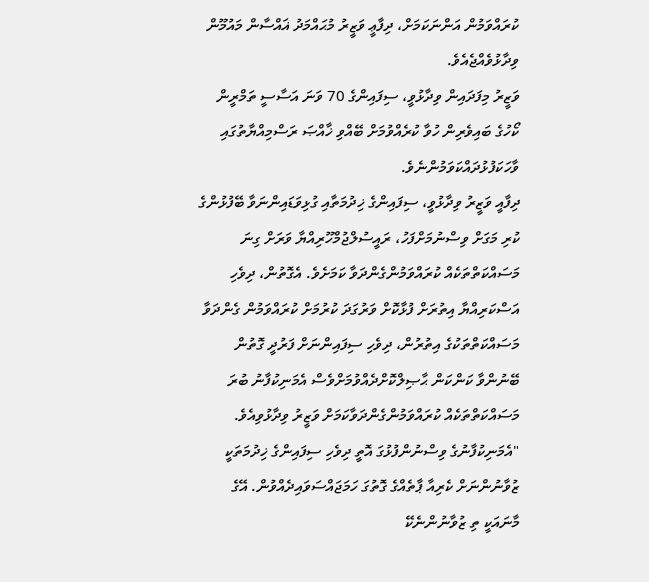ކުރައްވަމުން އަންނަކަމަށް، ދިފާޢީ ވަޒީރު މުޙައްމަދު ޣައްސާން މައުމޫން ވިދާޅުވެއްޖެއެވެ.
ވަޒީރު މިފަދައިން ވިދާޅުވީ، ސިފައިންގެ 70 ވަނަ އަސާސީ ތަމްރީން ކޯހުގެ ބައިވެރިން ހުވާ ކުރެއްވުމަށް ބޭއްވި ޚާއްޞަ ރަސްމިއްޔާތުގައި ވާހަކަފުޅުދައްކަވަމުންނެވެ.
ދިފާއީ ވަޒީރު ވިދާޅުވީ، ސިފައިންގެ ޚިދުމަތާއި ގުޅިވަޑައިންނަވާ ބޭފުޅުންގެ ކުރި މަގަށް ވިސްނުމަށްފަހު، ރައީސުލްޖުމްހޫރިއްޔާ ވަރަށް ގިނަ މަސައްކަތްތަކެއް ކުރައްވަމުންގެންދަވާ ކަމަށެވެ. އެގޮތުން، ދިވެހި އަސްކަރިއްޔާ އިތުރަށް ފުޅާކޮށް ވަރުގަދަ ކުރުމަށް ކުރައްވަމުން ގެންދަވާ މަސައްކަތްތަކުގެ އިތުރުން، ދިވެހި ސިފައިންނަށް ފަރުދީ ގޮތުން ބޭނުންވާ ކަންކަން ޙާޞިލްކޮށްދެއްވުމަށްވެސް އެމަނިކުފާނު ބުރަ މަސައްކަތްތަކެއް ކުރައްވަމުންގެންދަވާކަމަށް ވަޒީރު ވިދާޅުވިއެވެ.
"އެމަނިކުފާނުގެ ވިސްނުންފުޅުގަ އޮތީ ދިވެހި ސިފައިންގެ ޚިދުމަތަކީ ޒުވާނުންނަށް ކެރިއާ ޕާތެއްގެ ގޮތުގަ ހަމަޖައްސަވައިދެއްވުން. އޭގެ މާނައަކީ ތި ޒުވާނުންނެކޭ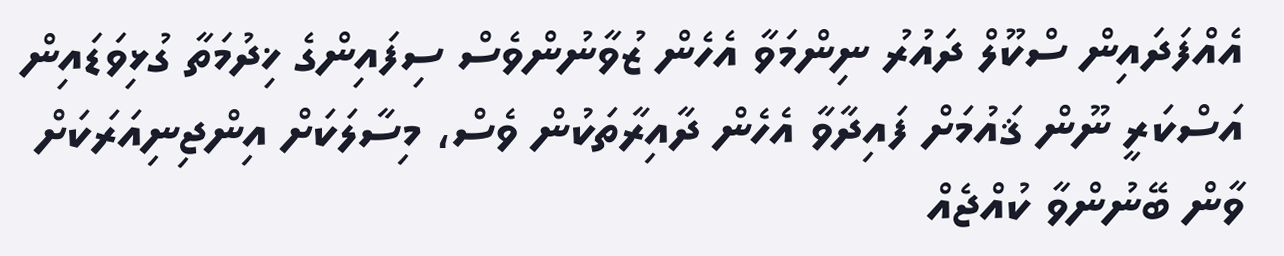އެއްފަދައިން ސްކޫލް ދައުރު ނިންމަވާ އެހެން ޒުވާނުންވެސް ސިފައިންގެ ޚިދުމަތާ ގުޅިވަޑައިން އަސްކަރީ ނޫން ޤައުމަށް ފައިދާވާ އެހެން ދާއިރާތަކުން ވެސް، މިސާލަކަށް އިންޖިނިއަރަކަށް ވާން ބޭނުންވާ ކުއްޖެއް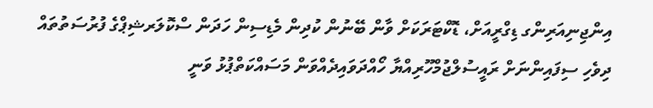އިންޖިނިއަރިންގ ޑިގްރީއަށް، ޑޮކްޓަރަކަށް ވާން ބޭނުން ކުދިން މެޑިސިން ހަދަން ސްކޮލަރޝިޕްގެ ފުރުސަތުތައް ދިވެހި ސިފައިންނަށް ރައީސުލްޖުމްހޫރިއްޔާ ހޯއްދަވައިދެއްވަން މަސައްކަތްޕުޅު ވަނީ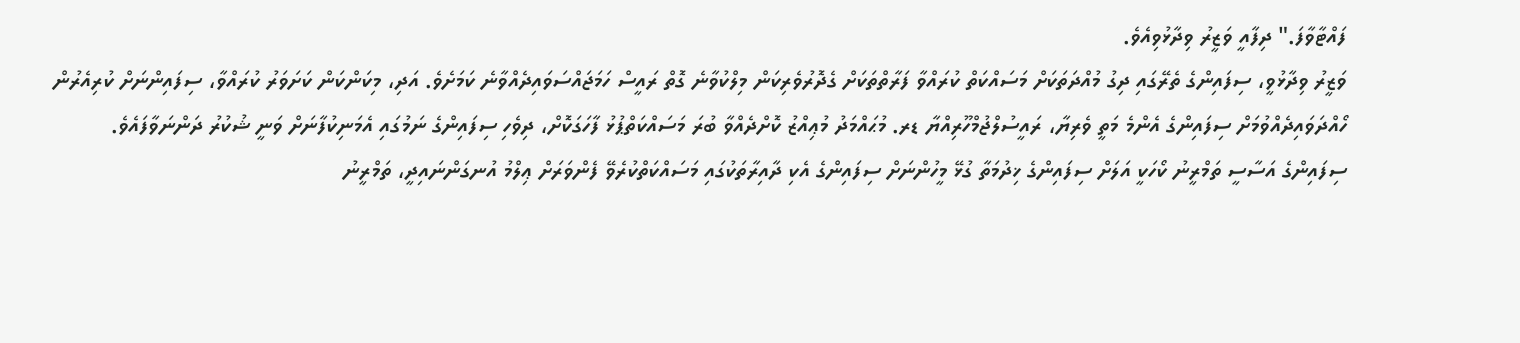ފައްޓާވާފަ." ދިފާއީ ވަޒީރު ވިދާޅުވިއެވެ.
ވަޒީރު ވިދާޅުވީ، ސިފައިންގެ ތެރޭގައި ދިގު މުއްދަތަކަށް މަސައްކަތް ކުރައްވާ ފަރާތްތަކަށް ގެދޮރުވެރިކަން މިލްކުވާނެ ގޮތް ރައީސް ހަމަޖައްސަވައިދެއްވާނެ ކަމަށެވެ. އަދި، މިކަންކަން ކަށަވަރު ކުރައްވާ، ސިފައިންނަށް ކުރިއެރުން ހޯއްދަވައިދެއްވުމަށް ސިފައިންގެ އެންމެ މަތީ ވެރިޔާ، ރައީސުލްޖުމްހޫރިއްޔާ ޑރ. މުޙައްމަދު މުޢިއްޒު ކޮށްދެއްވާ ބުރަ މަސައްކަތްޕުޅު ފާހަގަކޮށް، ދިވެހި ސިފައިންގެ ނަމުގައި އެމަނިކުފާނަށް ވަނީ ޝުކުރު ދަންނަވާފައެވެ.
ސިފައިންގެ އަސާސީ ތަމްރީނު ކޯހަކީ އަލަށް ސިފައިންގެ ޚިދުމަތާ ގުޅޭ މީހުންނަށް ސިފައިންގެ އެކި ދާއިރާތަކުގައި މަސައްކަތްކުރެވޭ ފެންވަރަށް ޢިލްމު އުނގަންނައިދީ، ތަމްރީނު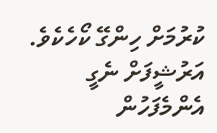ކުރުމަށް ހިންގޭ ކޯހެކެވެ.
އަރުޝީފަށް ނެގީ
އެންމެފަހުން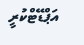އަޕްޑޭޓްކުރީ